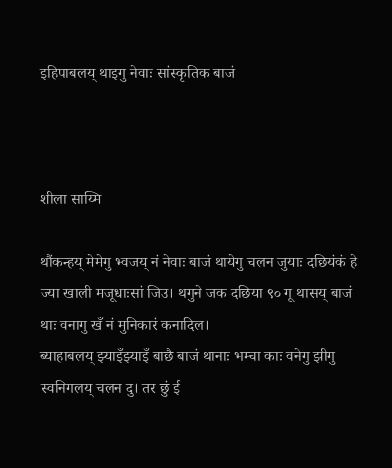इहिपाबलय् थाइगु नेवाः सांस्कृतिक बाजं



शीला साय्मि

थौंकन्हय् मेमेगु भ्वजय् नं नेवाः बाजं थायेगु चलन जुयाः दछियंकं हे ज्या खाली मजूधाःसां जिउ। थगुने जक दछिया ९० गू थासय् बाजं थाः वनागु खँ नं मुनिकारं कनादिल।
ब्याहाबलय् झ्याइँझ्याइँ बाछै बाजं थानाः भम्चा काः वनेगु झीगु स्वनिगलय् चलन दु। तर छुं ई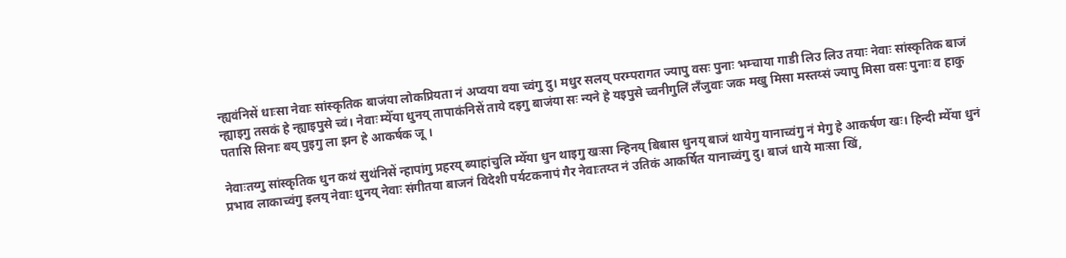न्ह्यवंनिसें धाःसा नेवाः सांस्कृतिक बाजंया लोकप्रियता नं अप्वया वया च्वंगु दु। मधुर सलय् परम्परागत ज्यापु वसः पुनाः भम्चाया गाडी लिउ लिउ तयाः नेवाः सांस्कृतिक बाजं न्ह्याइगु तसकं हे न्ह्याइपुसे च्वं। नेवाः म्येँया धुनय् तापाकंनिसें ताये दइगु बाजंया सः न्यने हे यइपुसे च्वनीगुलिं लँजुवाः जक मखु मिसा मस्तय्सं ज्यापु मिसा वसः पुनाः व हाकु पतासि सिनाः बय् पुइगु ला झन हे आकर्षक जू ।

नेवाःतय्गु सांस्कृतिक धुन कथं सुथंनिसें न्हापांगु प्रहरय् ब्याहांचुलि म्येँया धुन थाइगु खःसा न्हिनय् बिबास धुनय् बाजं थायेगु यानाच्वंगु नं मेगु हे आकर्षण खः। हिन्दी म्येँया धुनं प्रभाव लाकाच्वंगु इलय् नेवाः धुनय् नेवाः संगीतया बाजनं विदेशी पर्यटकनापं गैर नेवाःतय्त नं उतिकं आकर्षित यानाच्वंगु दु। बाजं धाये माःसा खिं,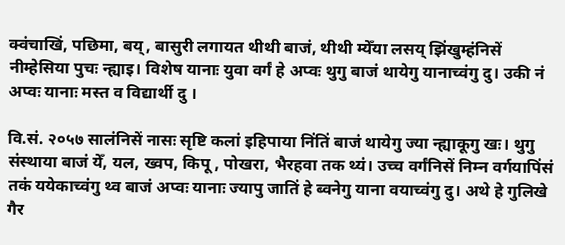क्वंचाखिं, पछिमा, बय्, बासुरी लगायत थीथी बाजं, थीथी म्येँया लसय् झिंखुम्हंनिसें नीम्हेसिया पुचः न्ह्याइ। विशेष यानाः युवा वर्गं हे अप्वः थुगु बाजं थायेगु यानाच्वंगु दु। उकी नं अप्वः यानाः मस्त व विद्यार्थी दु ।

वि.सं. २०५७ सालंनिसें नासः सृष्टि कलां इहिपाया निंतिं बाजं थायेगु ज्या न्ह्याकूगु खः। थुगु संस्थाया बाजं येँ, यल, ख्वप, किपू , पोखरा, भैरहवा तक थ्यं। उच्च वर्गंनिसें निम्न वर्गयापिंसं तकं ययेकाच्वंगु थ्व बाजं अप्वः यानाः ज्यापु जातिं हे ब्वनेगु याना वयाच्वंगु दु। अथे हे गुलिखे गैर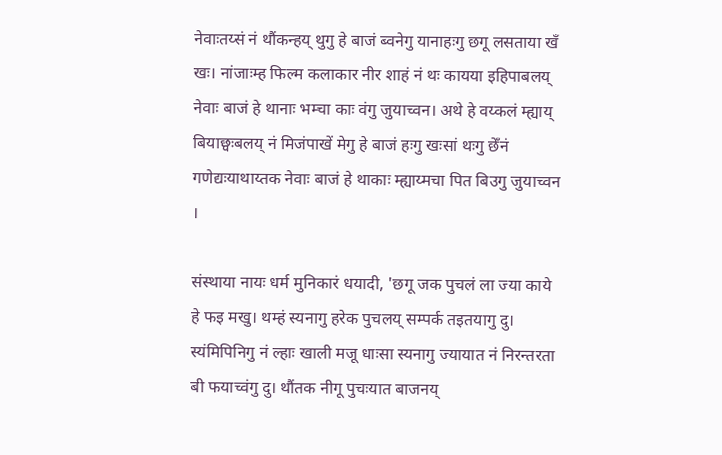नेवाःतय्सं नं थौंकन्हय् थुगु हे बाजं ब्वनेगु यानाहःगु छगू लसताया खँ खः। नांजाःम्ह फिल्म कलाकार नीर शाहं नं थः कायया इहिपाबलय् नेवाः बाजं हे थानाः भम्चा काः वंगु जुयाच्वन। अथे हे वय्कलं म्ह्याय् बियाछ्वःबलय् नं मिजंपाखें मेगु हे बाजं हःगु खःसां थःगु छेँनं गणेद्यःयाथाय्तक नेवाः बाजं हे थाकाः म्ह्याय्मचा पित बिउगु जुयाच्वन ।

संस्थाया नायः धर्म मुनिकारं धयादी, 'छगू जक पुचलं ला ज्या काये हे फइ मखु। थम्हं स्यनागु हरेक पुचलय् सम्पर्क तइतयागु दु। स्यंमिपिनिगु नं ल्हाः खाली मजू धाःसा स्यनागु ज्यायात नं निरन्तरता बी फयाच्वंगु दु। थौंतक नीगू पुचःयात बाजनय्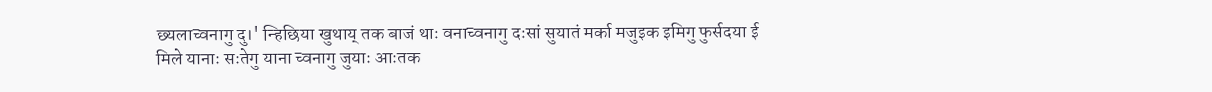छ्यलाच्वनागु दु।' न्हिछिया खुथाय् तक बाजं थाः वनाच्वनागु दःसां सुयातं मर्का मजुइक इमिगु फुर्सदया ई मिले यानाः सःतेगु याना च्वनागु जुयाः आःतक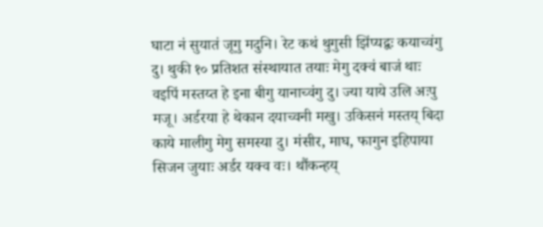घाटा नं सुयातं जूगु मदुनि। रेट कथं थुगुसी झिंप्यद्वः कयाच्वंगु दु। थुकी १० प्रतिशत संस्थायात तयाः मेगु दक्वं बाजं थाः वइपिं मस्तय्त हे इना बीगु यानाच्वंगु दु। ज्या याये उलि अःपु मजू। अर्डरया हे थेकान दयाच्वनी मखु। उकिसनं मस्तय् बिदा काये मालीगु मेगु समस्या दु। मंसीर, माघ, फागुन इहिपाया सिजन जुयाः अर्डर यक्व वः। थौंकन्हय्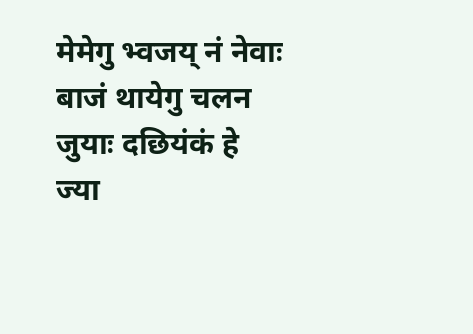मेमेगु भ्वजय् नं नेवाः बाजं थायेगु चलन जुयाः दछियंकं हे ज्या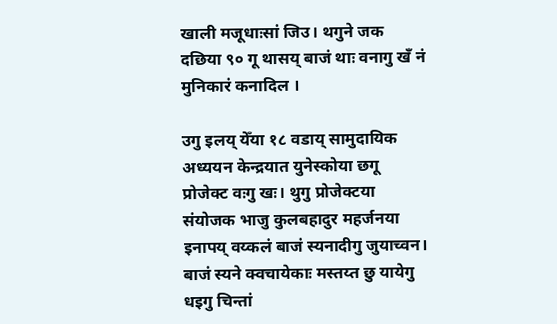खाली मजूधाःसां जिउ। थगुने जक दछिया ९० गू थासय् बाजं थाः वनागु खँ नं मुनिकारं कनादिल ।

उगु इलय् येँया १८ वडाय् सामुदायिक अध्ययन केन्द्रयात युनेस्कोया छगू प्रोजेक्ट वःगु खः। थुगु प्रोजेक्टया संयोजक भाजु कुलबहादुर महर्जनया इनापय् वय्कलं बाजं स्यनादीगु जुयाच्वन। बाजं स्यने क्वचायेकाः मस्तय्त छु यायेगु धइगु चिन्तां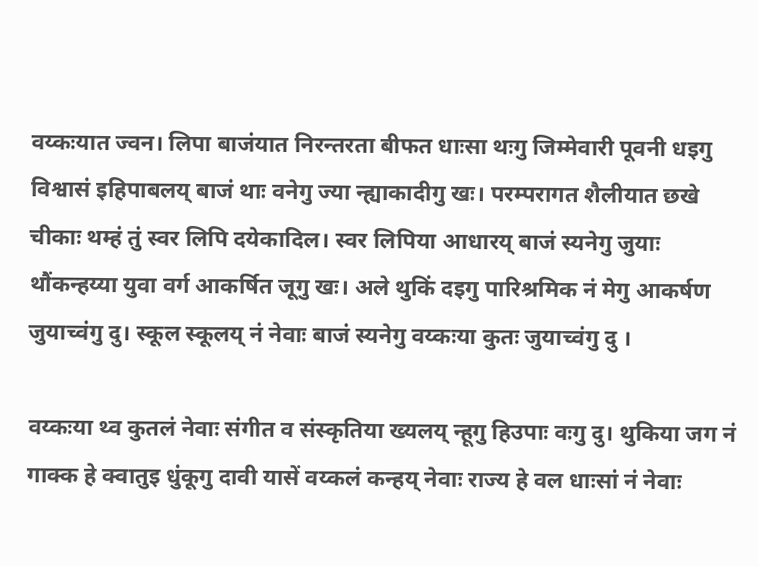वय्कःयात ज्वन। लिपा बाजंयात निरन्तरता बीफत धाःसा थःगु जिम्मेवारी पूवनी धइगु विश्वासं इहिपाबलय् बाजं थाः वनेगु ज्या न्ह्याकादीगु खः। परम्परागत शैलीयात छखे चीकाः थम्हं तुं स्वर लिपि दयेकादिल। स्वर लिपिया आधारय् बाजं स्यनेगु जुयाः थौंकन्हय्या युवा वर्ग आकर्षित जूगु खः। अले थुकिं दइगु पारिश्रमिक नं मेगु आकर्षण जुयाच्वंगु दु। स्कूल स्कूलय् नं नेवाः बाजं स्यनेगु वय्कःया कुतः जुयाच्वंगु दु ।

वय्कःया थ्व कुतलं नेवाः संगीत व संस्कृतिया ख्यलय् न्हूगु हिउपाः वःगु दु। थुकिया जग नं गाक्क हे क्वातुइ धुंकूगु दावी यासें वय्कलं कन्हय् नेवाः राज्य हे वल धाःसां नं नेवाः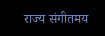राज्य संगीतमय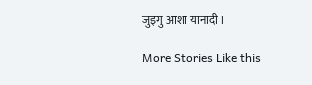जुइगु आशा यानादी ।

More Stories Like this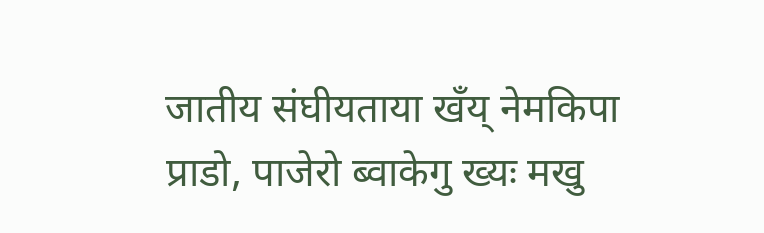जातीय संघीयताया खँय् नेमकिपा
प्राडो, पाजेरो ब्वाकेगु ख्यः मखु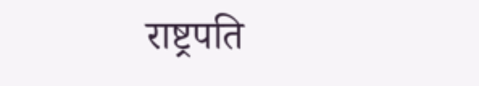राष्ट्रपति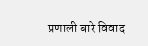प्रणाली बारे विवाद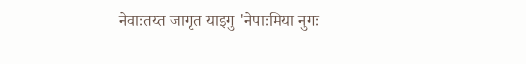नेवाःतय्त जागृत याइगु 'नेपाःमिया नुगः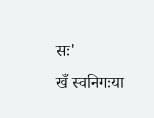सः'
खँ स्वनिगःया